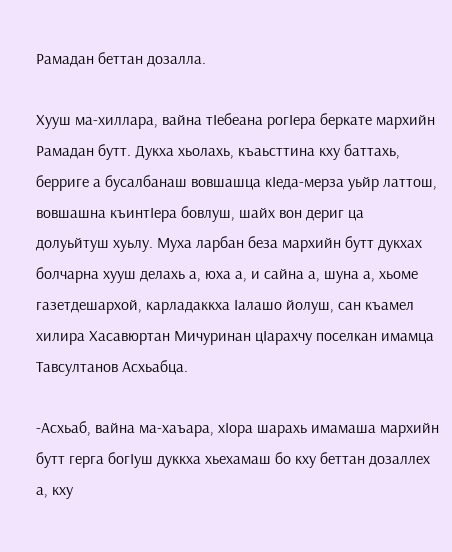Рамадан беттан дозалла.

Хууш ма-хиллара, вайна тIебеана рогIера беркате мархийн Рамадан бутт. Дукха хьолахь, къаьсттина кху баттахь, берриге а бусалбанаш вовшашца кIеда-мерза уьйр латтош, вовшашна къинтIера бовлуш, шайх вон дериг ца долуьйтуш хуьлу. Муха ларбан беза мархийн бутт дукхах болчарна хууш делахь а, юха а, и сайна а, шуна а, хьоме газетдешархой, карладаккха Iалашо йолуш, сан къамел хилира Хасавюртан Мичуринан цIарахчу поселкан имамца Тавсултанов Асхьабца.

-Асхьаб, вайна ма-хаъара, хIора шарахь имамаша мархийн бутт герга богIуш дуккха хьехамаш бо кху беттан дозаллех а, кху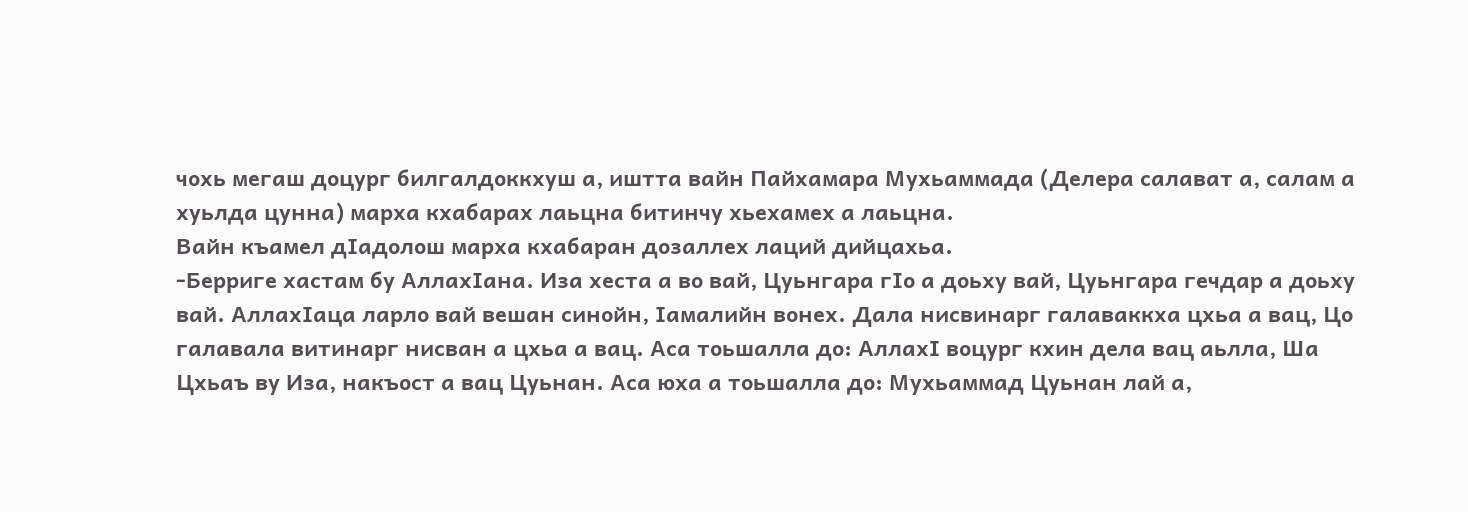чохь мегаш доцург билгалдоккхуш а, иштта вайн Пайхамара Мухьаммада (Делера салават а, салам а хуьлда цунна) марха кхабарах лаьцна битинчу хьехамех а лаьцна.
Вайн къамел дIадолош марха кхабаран дозаллех лаций дийцахьа.
-Берриге хастам бу АллахIана. Иза хеста а во вай, Цуьнгара гIо а доьху вай, Цуьнгара гечдар а доьху вай. АллахIаца ларло вай вешан синойн, Iамалийн вонех. Дала нисвинарг галаваккха цхьа а вац, Цо галавала витинарг нисван а цхьа а вац. Аса тоьшалла до: АллахI воцург кхин дела вац аьлла, Ша Цхьаъ ву Иза, накъост а вац Цуьнан. Аса юха а тоьшалла до: Мухьаммад Цуьнан лай а,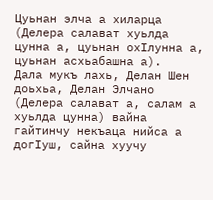Цуьнан элча а хиларца (Делера салават хуьлда цунна а, цуьнан охIлунна а, цуьнан асхьабашна а).
Дала мукъ лахь, Делан Шен доьхьа, Делан Элчано (Делера салават а, салам а хуьлда цунна) вайна гайтинчу некъаца нийса а догIуш, сайна хуучу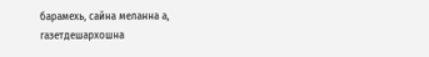барамехь, сайна меланна а, газетдешархошна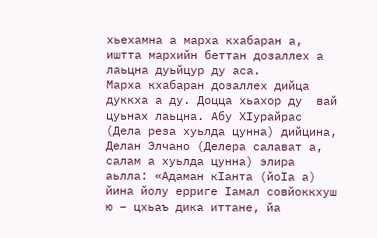хьехамна а марха кхабаран а, иштта мархийн беттан дозаллех а лаьцна дуьйцур ду аса.
Марха кхабаран дозаллех дийца дуккха а ду. Доцца хьахор ду  вай цуьнах лаьцна. Абу ХIурайрас (Дела реза хуьлда цунна) дийцина, Делан Элчано (Делера салават а, салам а хуьлда цунна) элира аьлла: «Адаман кIанта (йоIа а) йина йолу ерриге Iамал совйоккхуш ю – цхьаъ дика иттане, йа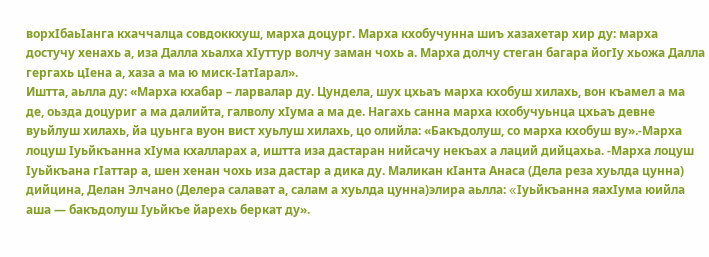ворхIбаьIанга кхаччалца совдоккхуш, марха доцург. Марха кхобучунна шиъ хазахетар хир ду: марха достучу хенахь а, иза Далла хьалха хIуттур волчу заман чохь а. Марха долчу стеган багара йогIу хьожа Далла гергахь цIена а, хаза а ма ю миск-IатIарал».
Иштта, аьлла ду: «Марха кхабар – ларвалар ду. Цундела, шух цхьаъ марха кхобуш хилахь, вон къамел а ма де, оьзда доцуриг а ма далийта, галволу хIума а ма де. Нагахь санна марха кхобучуьнца цхьаъ девне вуьйлуш хилахь, йа цуьнга вуон вист хуьлуш хилахь, цо олийла: «Бакъдолуш, со марха кхобуш ву».-Марха лоцуш Iуьйкъанна хIума кхалларах а, иштта иза дастаран нийсачу некъах а лаций дийцахьа. -Марха лоцуш Iуьйкъана гIаттар а, шен хенан чохь иза дастар а дика ду. Маликан кIанта Анаса (Дела реза хуьлда цунна) дийцина, Делан Элчано (Делера салават а, салам а хуьлда цунна)элира аьлла: «Iуьйкъанна яахIума юийла аша — бакъдолуш Iуьйкъе йарехь беркат ду».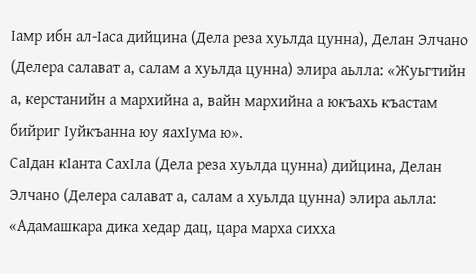Iамр ибн ал-Iаса дийцина (Дела реза хуьлда цунна), Делан Элчано (Делера салават а, салам а хуьлда цунна) элира аьлла: «Жуьгтийн а, керстанийн а мархийна а, вайн мархийна а юкъахь къастам бийриг Iуйкъанна юу яахIума ю».
СаIдан кIанта СахIла (Дела реза хуьлда цунна) дийцина, Делан Элчано (Делера салават а, салам а хуьлда цунна) элира аьлла: «Адамашкара дика хедар дац, цара марха сихха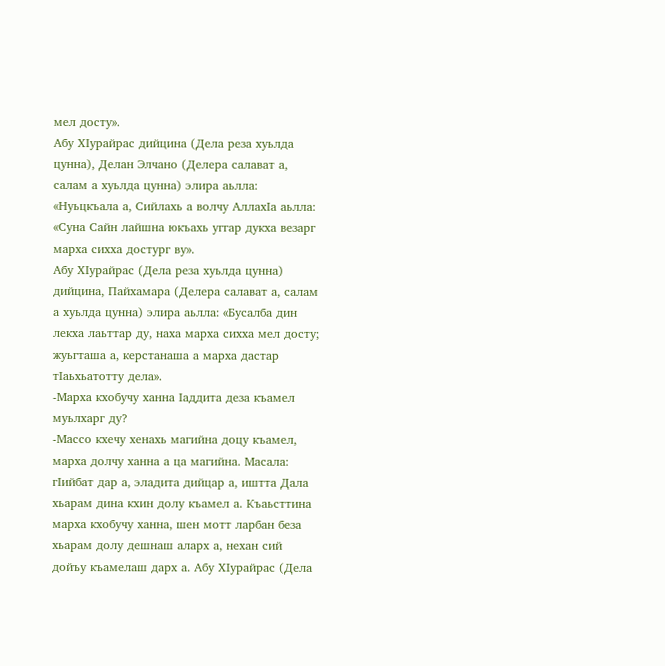мел досту».
Абу ХIурайрас дийцина (Дела реза хуьлда цунна), Делан Элчано (Делера салават а, салам а хуьлда цунна) элира аьлла: «Нуьцкъала а, Сийлахь а волчу АллахIа аьлла: «Суна Сайн лайшна юкъахь уггар дукха везарг марха сихха достург ву».
Абу ХIурайрас (Дела реза хуьлда цунна) дийцина, Пайхамара (Делера салават а, салам а хуьлда цунна) элира аьлла: «Бусалба дин лекха лаьттар ду, наха марха сихха мел досту; жуьгташа а, керстанаша а марха дастар тIаьхьатотту дела».
-Марха кхобучу ханна Iаддита деза къамел муьлхарг ду?
-Массо кхечу хенахь магийна доцу къамел, марха долчу ханна а ца магийна. Масала: гIийбат дар а, эладита дийцар а, иштта Дала хьарам дина кхин долу къамел а. Къаьсттина марха кхобучу ханна, шен мотт ларбан беза хьарам долу дешнаш аларх а, нехан сий дойъу къамелаш дарх а. Абу ХIурайрас (Дела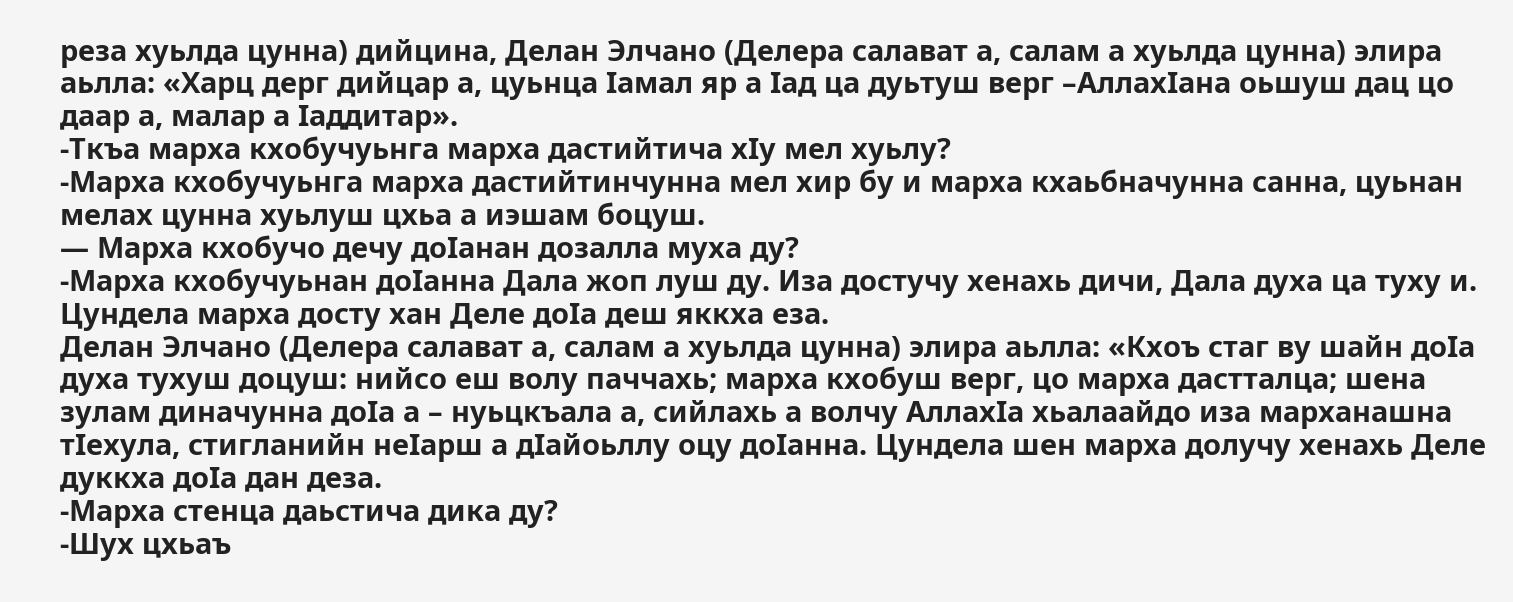реза хуьлда цунна) дийцина, Делан Элчано (Делера салават а, салам а хуьлда цунна) элира аьлла: «Харц дерг дийцар а, цуьнца Iамал яр а Iад ца дуьтуш верг –АллахIана оьшуш дац цо даар а, малар а Iаддитар».
-Ткъа марха кхобучуьнга марха дастийтича хIу мел хуьлу?
-Марха кхобучуьнга марха дастийтинчунна мел хир бу и марха кхаьбначунна санна, цуьнан мелах цунна хуьлуш цхьа а иэшам боцуш.
— Марха кхобучо дечу доIанан дозалла муха ду?
-Марха кхобучуьнан доIанна Дала жоп луш ду. Иза достучу хенахь дичи, Дала духа ца туху и. Цундела марха досту хан Деле доIа деш яккха еза.
Делан Элчано (Делера салават а, салам а хуьлда цунна) элира аьлла: «Кхоъ стаг ву шайн доIа духа тухуш доцуш: нийсо еш волу паччахь; марха кхобуш верг, цо марха дастталца; шена зулам диначунна доIа а – нуьцкъала а, сийлахь а волчу АллахIа хьалаайдо иза марханашна тIехула, стигланийн неIарш а дIайоьллу оцу доIанна. Цундела шен марха долучу хенахь Деле дуккха доIа дан деза.
-Марха стенца даьстича дика ду?
-Шух цхьаъ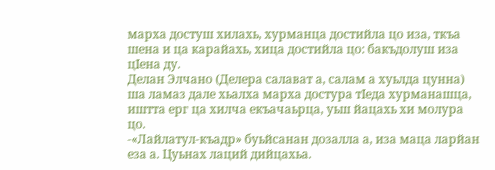марха достуш хилахь, хурманца достийла цо иза, ткъа шена и ца карайахь, хица достийла цо: бакъдолуш иза цIена ду.
Делан Элчано (Делера салават а, салам а хуьлда цунна) ша ламаз дале хьалха марха достура тIеда хурманашца, иштта ерг ца хилча екъачаьрца, уьш йацахь хи молура цо.
-«Лайлатул-къадр» буьйсанан дозалла а, иза маца ларйан еза а. Цуьнах лаций дийцахьа.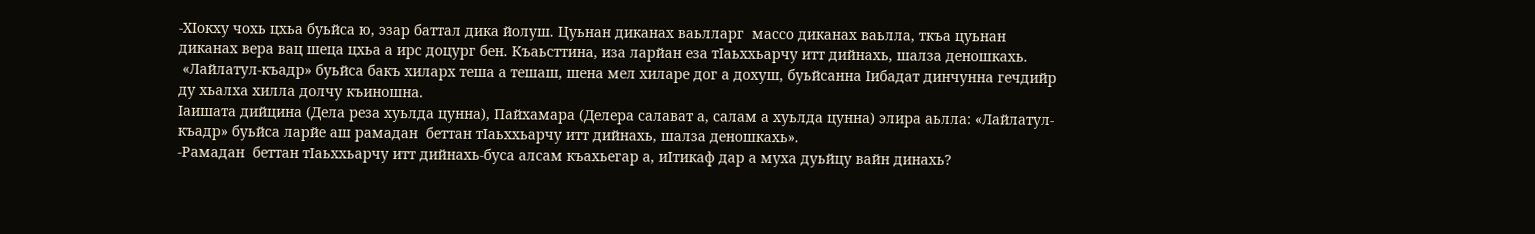-ХIокху чохь цхьа буьйса ю, эзар баттал дика йолуш. Цуьнан диканах ваьлларг  массо диканах ваьлла, ткъа цуьнан диканах вера вац шеца цхьа а ирс доцург бен. Къаьсттина, иза ларйан еза тIаьххьарчу итт дийнахь, шалза деношкахь.
 «Лайлатул-къадр» буьйса бакъ хиларх теша а тешаш, шена мел хиларе дог а дохуш, буьйсанна Iибадат динчунна гечдийр ду хьалха хилла долчу къиношна.
Iаишата дийцина (Дела реза хуьлда цунна), Пайхамара (Делера салават а, салам а хуьлда цунна) элира аьлла: «Лайлатул-къадр» буьйса ларйе аш рамадан  беттан тIаьххьарчу итт дийнахь, шалза деношкахь».
-Рамадан  беттан тIаьххьарчу итт дийнахь-буса алсам къахьегар а, иIтикаф дар а муха дуьйцу вайн динахь?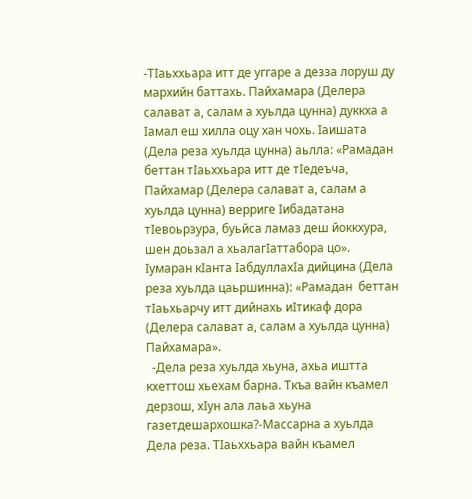-ТIаьххьара итт де уггаре а дезза лоруш ду мархийн баттахь. Пайхамара (Делера салават а, салам а хуьлда цунна) дуккха а Iамал еш хилла оцу хан чохь. Iаишата (Дела реза хуьлда цунна) аьлла: «Рамадан  беттан тIаьххьара итт де тIедеъча, Пайхамар (Делера салават а, салам а хуьлда цунна) верриге Iибадатана тIевоьрзура, буьйса ламаз деш йоккхура, шен доьзал а хьалагIаттабора цо».
Iумаран кIанта IабдуллахIа дийцина (Дела реза хуьлда цаьршинна): «Рамадан  беттан тIаьхьарчу итт дийнахь иIтикаф дора (Делера салават а, салам а хуьлда цунна) Пайхамара».
  -Дела реза хуьлда хьуна, ахьа иштта кхеттош хьехам барна. Ткъа вайн къамел дерзош, хIун ала лаьа хьуна газетдешархошка?-Массарна а хуьлда Дела реза. ТIаьххьара вайн къамел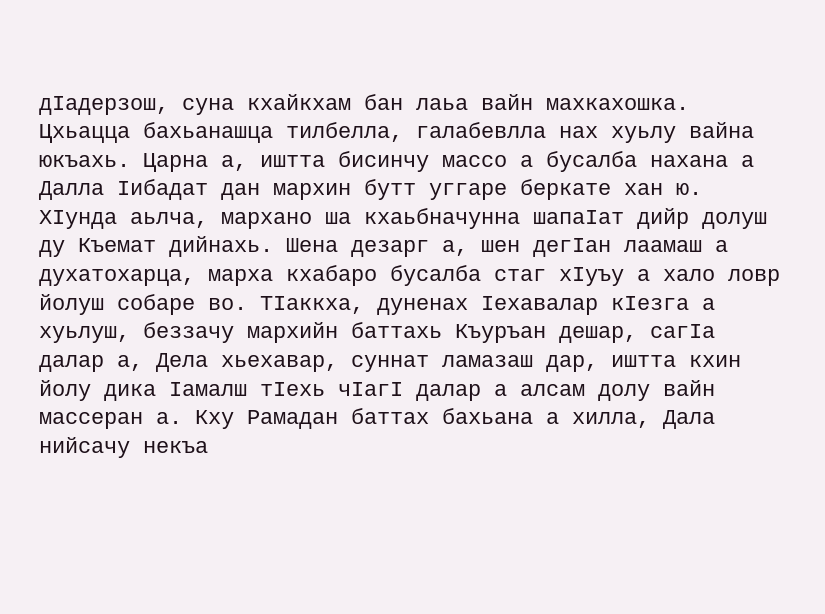дIадерзош, суна кхайкхам бан лаьа вайн махкахошка. Цхьацца бахьанашца тилбелла, галабевлла нах хуьлу вайна юкъахь. Царна а, иштта бисинчу массо а бусалба нахана а Далла Iибадат дан мархин бутт уггаре беркате хан ю. ХIунда аьлча, мархано ша кхаьбначунна шапаIат дийр долуш ду Къемат дийнахь. Шена дезарг а, шен дегIан лаамаш а духатохарца, марха кхабаро бусалба стаг хIуъу а хало ловр йолуш собаре во. ТIаккха, дуненах Iехавалар кIезга а хуьлуш, беззачу мархийн баттахь Къуръан дешар, сагIа далар а, Дела хьехавар, суннат ламазаш дар, иштта кхин йолу дика Iамалш тIехь чIагI далар а алсам долу вайн массеран а. Кху Рамадан баттах бахьана а хилла, Дала нийсачу некъа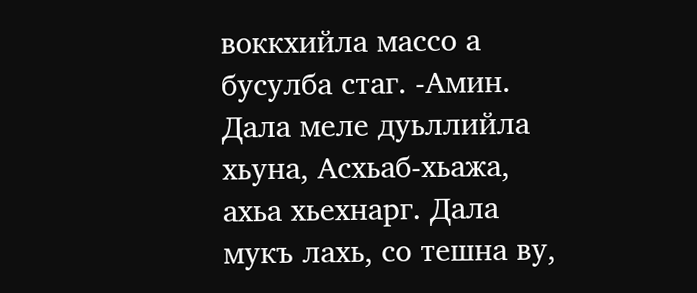воккхийла массо а бусулба стаг. -Амин. Дала меле дуьллийла хьуна, Асхьаб-хьажа, ахьа хьехнарг. Дала мукъ лахь, со тешна ву,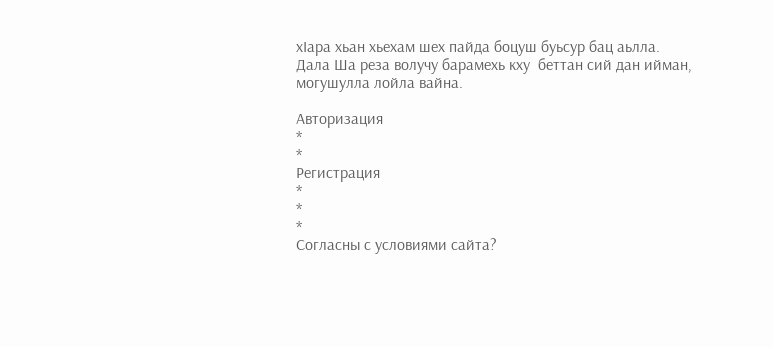хIара хьан хьехам шех пайда боцуш буьсур бац аьлла. Дала Ша реза волучу барамехь кху  беттан сий дан ийман, могушулла лойла вайна.

Авторизация
*
*
Регистрация
*
*
*
Согласны с условиями сайта?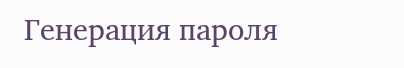Генерация пароля